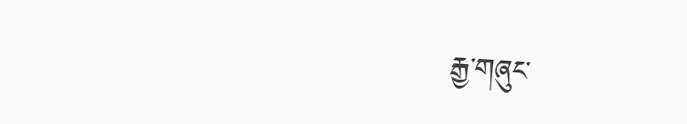རྒྱ་གཞུང་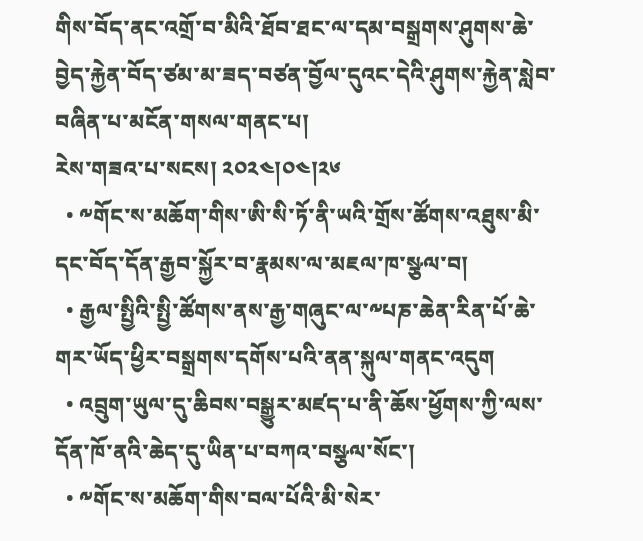གིས་བོད་ནང་འགྲོ་བ་མིའི་ཐོབ་ཐང་ལ་དམ་བསྒྲགས་ཤུགས་ཆེ་བྱེད་རྐྱེན་བོད་ཙམ་མ་ཟད་བཙན་བྱོལ་དུའང་དེའི་ཤུགས་རྐྱེན་སླེབ་བཞིན་པ་མངོན་གསལ་གནང་པ།
རེས་གཟའ་པ་སངས། ༢༠༢༤།༠༤།༢༦
  • ༸གོང་ས་མཆོག་གིས་ཨི་སི་ཏོ་ནི་ཡའི་གྲོས་ཚོགས་འཐུས་མི་དང་བོད་དོན་རྒྱབ་སྐྱོར་བ་རྣམས་ལ་མཇལ་ཁ་སྩལ་བ།
  • རྒྱལ་སྤྱིའི་སྤྱི་ཚོགས་ནས་རྒྱ་གཞུང་ལ་༸པཎ་ཆེན་རིན་པོ་ཆེ་གར་ཡོད་ཕྱིར་བསྒྲགས་དགོས་པའི་ནན་སྐུལ་གནང་འདུག
  • འབྲུག་ཡུལ་དུ་ཆིབས་བསྒྱུར་མཛད་པ་ནི་ཆོས་ཕྱོགས་ཀྱི་ལས་དོན་ཁོ་ནའི་ཆེད་དུ་ཡིན་པ་བཀའ་བསྩལ་སོང་།
  • ༸གོང་ས་མཆོག་གིས་བལ་པོའི་མི་སེར་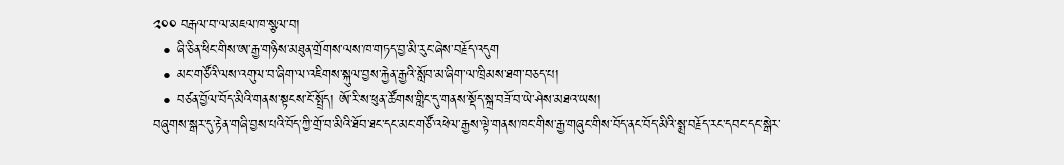༢༠༠ བརྒལ་བ་ལ་མཇལ་ཁ་སྩལ་བ།
  • ཞི་ཅིན་ཕིང་གིས་ཨ་རྒྱ་གཉིས་མཐུན་གྲོགས་ལས་ཁ་གཏད་བྱ་མི་རུང་ཞེས་བརྗོད་འདུག
  • མང་གཙོའི་ལས་འགུལ་བ་ཞིག་ལ་འཇིགས་སྐུལ་བྱས་རྐྱེན་རྒྱའི་སློབ་མ་ཞིག་ལ་ཁྲིམས་ཐག་བཅད་པ།
  • བཙན་བྱོལ་བོད་མིའི་གནས་སྟངས་ངོ་སྤྲོད། ཨོ་རི་ས་ཕུན་ཚོགས་གླིང་དུ་གནས་སྡོད་སྐྲ་བཟོ་བ་ཡེ་ཤེས་མཐའ་ཡས།
བཞུགས་སྒར་དུ་རྟེན་གཞི་བྱས་པའི་བོད་ཀྱི་གྲོ་བ་མིའི་ཐོབ་ཐང་དང་མང་གཙོ་འཕེལ་རྒྱས་ལྟེ་གནས་ཁང་གིས་རྒྱ་གཞུང་གིས་བོད་ནང་བོད་མིའི་སྨྲ་བརྗོད་རང་དབང་དང་སྒེར་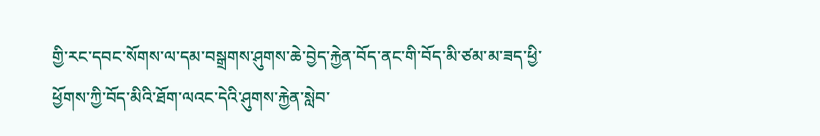གྱི་རང་དབང་སོགས་ལ་དམ་བསྒྲགས་ཤུགས་ཆེ་བྱེད་རྐྱེན་བོད་ནང་གི་བོད་མི་ཙམ་མ་ཟད་ཕྱི་ཕྱོགས་ཀྱི་བོད་མིའི་ཐོག་ལའང་དེའི་ཤུགས་རྐྱེན་སླེབ་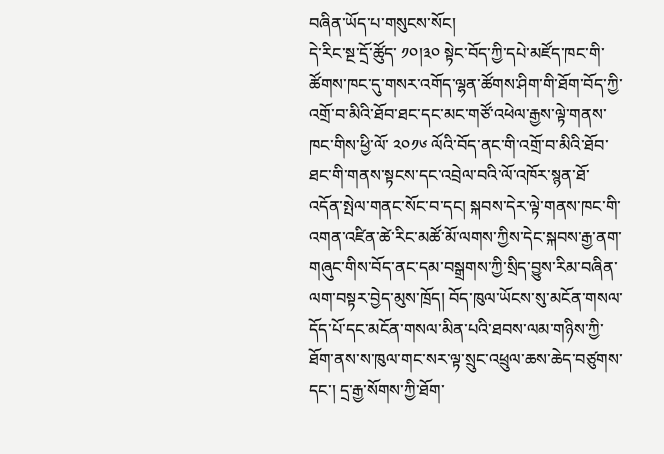བཞིན་ཡོད་པ་གསུངས་སོང།
དེ་རིང་སྔ་དྲོ་ཚོུད་ ༡༠།༣༠ སྟེང་བོད་ཀྱི་དཔེ་མཛོད་ཁང་གི་ཚོགས་ཁང་དུ་གསར་འགོད་ལྷན་ཚོགས་ཤིག་གི་ཐོག་བོད་ཀྱི་འགྲོ་བ་མིའི་ཐོབ་ཐང་དང་མང་གཙོ་འཕེལ་རྒྱས་ལྟེ་གནས་ཁང་གིས་ཕྱི་ལོ་ ༢༠༡༦ ལོའི་བོད་ནང་གི་འགྲོ་བ་མིའི་ཐོབ་ཐང་གི་གནས་སྟངས་དང་འབྲེལ་བའི་ལོ་འཁོར་སྙན་ཐོ་འདོན་སྤེལ་གནང་སོང་བ་དང། སྐབས་དེར་ལྟེ་གནས་ཁང་གི་འགན་འཛིན་ཚེ་རིང་མཚོ་མོ་ལགས་ཀྱིས་དེང་སྐབས་རྒྱ་ནག་གཞུང་གིས་བོད་ནང་དམ་བསྒྲགས་ཀྱི་སྲིད་བྱུས་རིམ་བཞིན་ལག་བསྟར་བྱེད་མུས་ཁྲོད། བོད་ཁུལ་ཡོངས་སུ་མངོན་གསལ་དོད་པོ་དང་མངོན་གསལ་མིན་པའི་ཐབས་ལམ་གཉིས་ཀྱི་ཐོག་ནས་ས་ཁུལ་གང་སར་ལྟ་སྲུང་འཕྲུལ་ཆས་ཆེད་བཙུགས་དང་། དྲ་རྒྱ་སོགས་ཀྱི་ཐོག་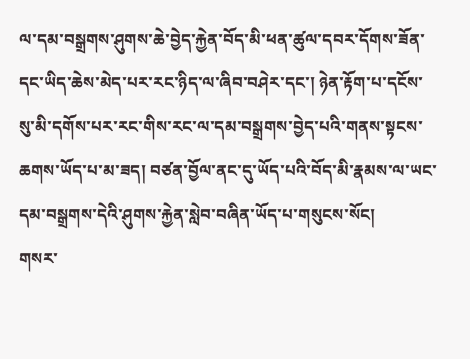ལ་དམ་བསྒྲགས་ཤུགས་ཆེ་བྱེད་རྐྱེན་བོད་མི་ཕན་ཚུལ་དབར་དོགས་ཟོན་དང་ཡིད་ཆེས་མེད་པར་རང་ཉིད་ལ་ཞིབ་བཤེར་དང་། ཉེན་རྟོག་པ་དངོས་སུ་མི་དགོས་པར་རང་གིས་རང་ལ་དམ་བསྒྲགས་བྱེད་པའི་གནས་སྟངས་ཆགས་ཡོད་པ་མ་ཟད། བཙན་བྱོལ་ནང་དུ་ཡོད་པའི་བོད་མི་རྣམས་ལ་ཡང་དམ་བསྒྲགས་དེའི་ཤུགས་རྐྱེན་སླེབ་བཞིན་ཡོད་པ་གསུངས་སོང།
གསར་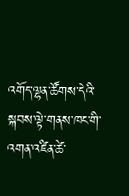འགོད་ལྷན་ཚོགས་དེའི་སྐབས་ལྟེ་གནས་ཁང་གི་འགན་འཛིན་ཚེ་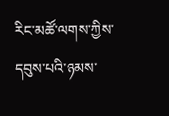རིང་མཚོ་ལགས་ཀྱིས་དབུས་པའི་ཉམས་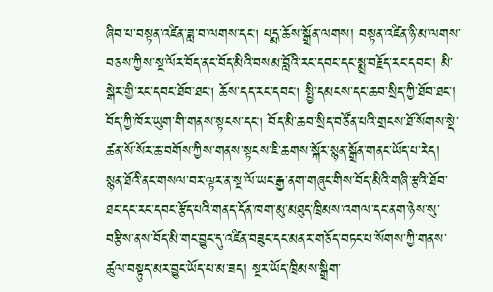ཞིབ་པ་བསྟན་འཛིན་ཟླ་བ་ལགས་དང། པདྨ་ཆོས་སྒྲོན་ལགས། བསྟན་འཛིན་ཉི་མ་ལགས་བཅས་ཀྱིས་སྔ་ལོར་བོད་ནང་བོད་མིའི་བསམ་བློའི་རང་དབང་དང་སྨྲ་བརྗོད་རང་དབང་། མི་སྒེར་གྱི་རང་དབང་ཐོབ་ཐང། ཆོས་དད་རང་དབང། སྤྱི་དམངས་དང་ཆབ་སྲིད་ཀྱི་ཐོབ་ཐང་། བོད་ཀྱི་ཁོར་ཡུག་གི་གནས་སྟངས་དང། བོད་མི་ཆབ་སྲིད་བཙོན་པའི་གྲངས་ཐོ་སོགས་སྡེ་ཚན་སོ་སོར་ཆ་བགོས་ཀྱིས་གནས་སྟངས་ཇི་ཆགས་སྐོར་སྙན་སྒྲོན་གནང་ཡོད་པ་རེད། སྙན་ཐོའི་ནང་གསལ་བར་ལྟར་ན་སྔ་ལོ་ཡང་རྒྱ་ནག་གཞུང་གིས་བོད་མིའི་གཞི་རྩའི་ཐོབ་ཐང་དང་རང་དབང་རྩོད་པའི་གནད་དོན་ཁག་མུ་མཐུད་ཁྲིམས་འགལ་དང་ནག་ཉེས་སུ་བརྩིས་ནས་བོད་མི་གང་བྱུང་དུ་འཛིན་བཟུང་དང་མནར་གཅོད་བཏང་པ་སོགས་ཀྱི་གནས་ཚུལ་བསྟུད་མར་བྱུང་ཡོད་པ་མ་ཟད། སྔར་ཡོད་ཁྲིམས་སྒྲིག་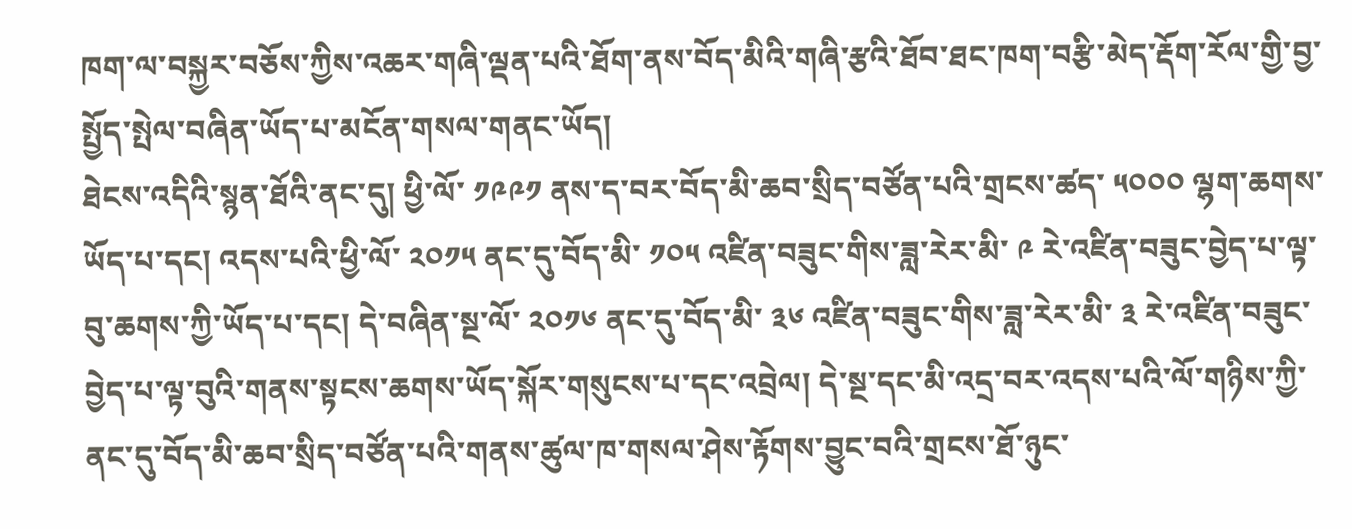ཁག་ལ་བསྐྱར་བཅོས་ཀྱིས་འཆར་གཞི་ལྡན་པའི་ཐོག་ནས་བོད་མིའི་གཞི་རྩའི་ཐོབ་ཐང་ཁག་བརྩི་མེད་རྡོག་རོལ་གྱི་བྱ་སྤྱོད་སྤེལ་བཞིན་ཡོད་པ་མངོན་གསལ་གནང་ཡོད།
ཐེངས་འདིའི་སྙན་ཐོའི་ནང་དུ། ཕྱི་ལོ་ ༡༩༩༡ ནས་ད་བར་བོད་མི་ཆབ་སྲིད་བཙོན་པའི་གྲངས་ཚད་ ༥༠༠༠ ལྷག་ཆགས་ཡོད་པ་དང། འདས་པའི་ཕྱི་ལོ་ ༢༠༡༥ ནང་དུ་བོད་མི་ ༡༠༥ འཛིན་བཟུང་གིས་ཟླ་རེར་མི་ ༩ རེ་འཛིན་བཟུང་བྱེད་པ་ལྟ་བུ་ཆགས་ཀྱི་ཡོད་པ་དང། དེ་བཞིན་སྔ་ལོ་ ༢༠༡༦ ནང་དུ་བོད་མི་ ༣༦ འཛིན་བཟུང་གིས་ཟླ་རེར་མི་ ༣ རེ་འཛིན་བཟུང་བྱེད་པ་ལྟ་བུའི་གནས་སྟངས་ཆགས་ཡོད་སྐོར་གསུངས་པ་དང་འབྲེལ། དེ་སྔ་དང་མི་འདྲ་བར་འདས་པའི་ལོ་གཉིས་ཀྱི་ནང་དུ་བོད་མི་ཆབ་སྲིད་བཙོན་པའི་གནས་ཚུལ་ཁ་གསལ་ཤེས་རྟོགས་བྱུང་བའི་གྲངས་ཐོ་ཉུང་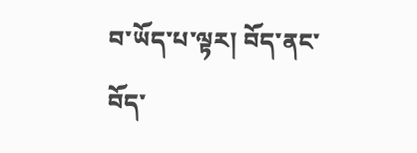བ་ཡོད་པ་ལྟར། བོད་ནང་བོད་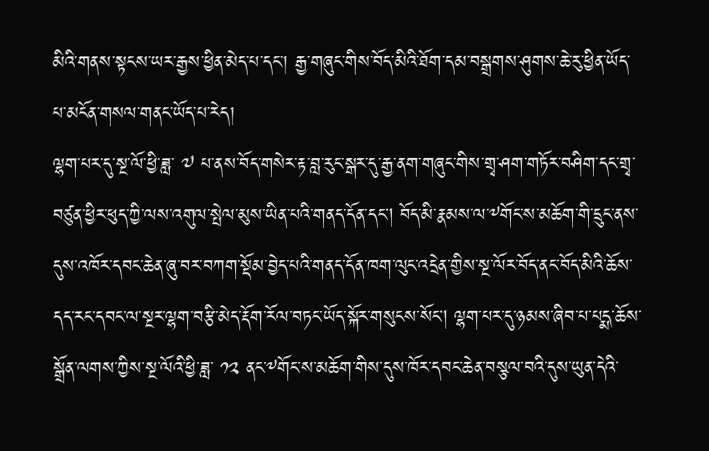མིའི་གནས་སྟངས་ཡར་རྒྱས་ཕྱིན་མེད་པ་དང་། རྒྱ་གཞུང་གིས་བོད་མིའི་ཐོག་དམ་བསྒྲགས་ཤུགས་ཆེ་རུ་ཕྱིན་ཡོད་པ་མངོན་གསལ་གནང་ཡོད་པ་རེད།
ལྷག་པར་དུ་སྔ་ལོ་ཕྱི་ཟླ་ ༧ པ་ནས་བོད་གསེར་རྟ་བླ་རུང་སྒར་དུ་རྒྱ་ནག་གཞུང་གིས་གྲྭ་ཤག་གཏོར་བཤིག་དང་གྲྭ་བཙུན་ཕྱིར་ཕུད་ཀྱི་ལས་འགུལ་སྤེལ་མུས་ཡིན་པའི་གནད་དོན་དང། བོད་མི་རྣམས་ལ་༸གོང་ས་མཆོག་གི་དྲུང་ནས་དུས་འཁོར་དབང་ཆེན་ཞུ་བར་བཀག་སྡོམ་བྱེད་པའི་གནད་དོན་ཁག་ལུང་འདྲེན་གྱིས་སྔ་ལོར་བོད་ནང་བོད་མིའི་ཆོས་དད་རང་དབང་ལ་སྔར་ལྷག་བརྩི་མེད་རྡོག་རོལ་བཏང་ཡོད་སྐོར་གསུངས་སོང། ལྷག་པར་དུ་ཉམས་ཞིབ་པ་པདྨ་ཆོས་སྒྲོན་ལགས་ཀྱིས་སྔ་ལོའི་ཕྱི་ཟླ་ ༡༢ ནང་༸གོང་ས་མཆོག་གིས་དུས་ཁོར་དབང་ཆེན་བསྩལ་བའི་དུས་ཡུན་དེའི་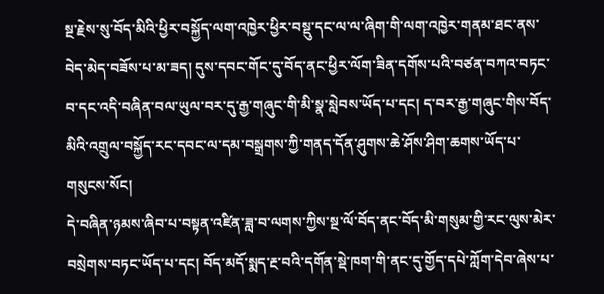སྔ་རྗེས་སུ་བོད་མིའི་ཕྱིར་བསྐྱོད་ལག་འཁྱེར་ཕྱིར་བསྡུ་དང་ལ་ལ་ཞིག་གི་ལག་འཁྱེར་གནམ་ཐང་ནས་བེད་མེད་བཟོས་པ་མ་ཟད། དུས་དབང་གོང་དུ་བོད་ནང་ཕྱིར་ལོག་ཟིན་དགོས་པའི་བཙན་བཀའ་བཏང་བ་དང་འདི་བཞིན་བལ་ཡུལ་བར་དུ་རྒྱ་གཞུང་གི་མི་སྣ་སླེབས་ཡོད་པ་དང། ད་བར་རྒྱ་གཞུང་གིས་བོད་མིའི་འགྲུལ་བསྐྱོད་རང་དབང་ལ་དམ་བསྒྲགས་ཀྱི་གནད་དོན་ཤུགས་ཆེ་ཤོས་ཤིག་ཆགས་ཡོད་པ་གསུངས་སོང།
དེ་བཞིན་ཉམས་ཞིབ་པ་བསྟན་འཛིན་ཟླ་བ་ལགས་ཀྱིས་སྔ་ལོ་བོད་ནང་བོད་མི་གསུམ་གྱི་རང་ལུས་མེར་བསྲེགས་བཏང་ཡོད་པ་དང། བོད་མདོ་སྨད་རྔ་བའི་དགོན་སྡེ་ཁག་གི་ནང་དུ་གྱོད་དཔེ་ཀློག་དེབ་ཞེས་པ་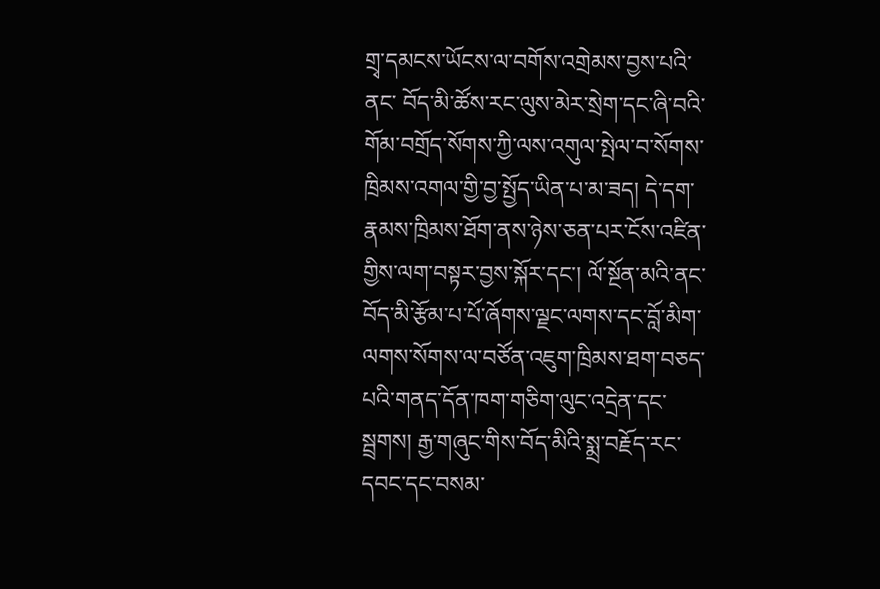གྲྭ་དམངས་ཡོངས་ལ་བགོས་འགྲེམས་བྱས་པའི་ནང་ བོད་མི་ཚོས་རང་ལུས་མེར་སྲེག་དང་ཞི་བའི་གོམ་བགྲོད་སོགས་ཀྱི་ལས་འགུལ་སྤེལ་བ་སོགས་ཁྲིམས་འགལ་གྱི་བྱ་སྤྱོད་ཡིན་པ་མ་ཟད། དེ་དག་རྣམས་ཁྲིམས་ཐོག་ནས་ཉེས་ཅན་པར་ངོས་འཛིན་གྱིས་ལག་བསྟར་བྱས་སྐོར་དང་། ལོ་སྔོན་མའི་ནང་བོད་མི་རྩོམ་པ་པོ་ཞོགས་ལྗང་ལགས་དང་བློ་མིག་ལགས་སོགས་ལ་བཙོན་འཇུག་ཁྲིམས་ཐག་བཅད་པའི་གནད་དོན་ཁག་གཅིག་ལུང་འདྲེན་དང་སྦྲགས། རྒྱ་གཞུང་གིས་བོད་མིའི་སྨྲ་བརྗོད་རང་དབང་དང་བསམ་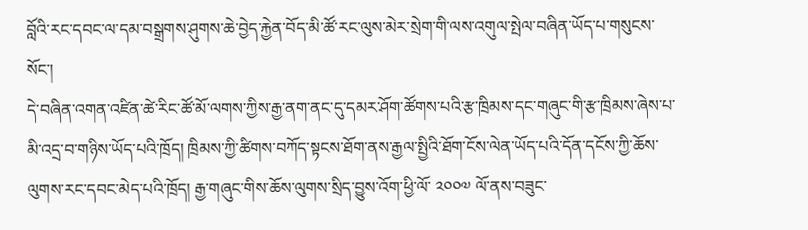བློའི་རང་དབང་ལ་དམ་བསྒྲགས་ཤུགས་ཆེ་བྱེད་རྐྱེན་བོད་མི་ཚོ་རང་ལུས་མེར་སྲེག་གི་ལས་འགུལ་སྤེལ་བཞིན་ཡོད་པ་གསུངས་
སོང་།
དེ་བཞིན་འགན་འཛིན་ཚེ་རིང་ཚོ་མོ་ལགས་ཀྱིས་རྒྱ་ནག་ནང་དུ་དམར་ཤོག་ཚོགས་པའི་རྩ་ཁྲིམས་དང་གཞུང་གི་རྩ་ཁྲིམས་ཞེས་པ་མི་འདྲ་བ་གཉིས་ཡོད་པའི་ཁྲོད། ཁྲིམས་ཀྱི་ཚིགས་བཀོད་སྟངས་ཐོག་ནས་རྒྱལ་སྤྱིའི་ཐོག་ངོས་ལེན་ཡོད་པའི་དོན་དངོས་ཀྱི་ཆོས་ལུགས་རང་དབང་མེད་པའི་ཁྲོད། རྒྱ་གཞུང་གིས་ཆོས་ལུགས་སྲིད་བྱུས་འོག་ཕྱི་ལོ་ ༢༠༠༧ ལོ་ནས་བཟུང་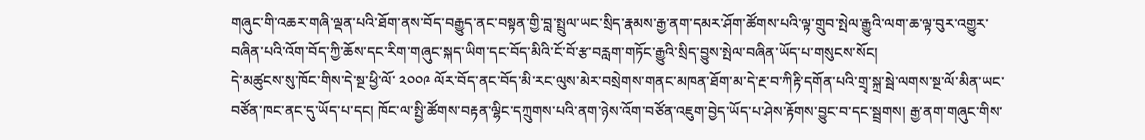གཞུང་གི་འཆར་གཞི་ལྡན་པའི་ཐོག་ནས་བོད་བརྒྱུད་ནང་བསྟན་གྱི་བླ་སྤྲུལ་ཡང་སྲིད་རྣམས་རྒྱ་ནག་དམར་ཤོག་ཚོགས་པའི་ལྟ་གྲུབ་སྤེལ་རྒྱུའི་ལག་ཆ་ལྟ་བུར་འགྱུར་བཞིན་པའི་འོག་བོད་ཀྱི་ཆོས་དང་རིག་གཞུང་སྐད་ཡིག་དང་བོད་མིའི་ངོ་བོ་རྩ་བརླག་གཏོང་རྒྱུའི་སྲིད་བྱུས་སྤེལ་བཞིན་ཡོད་པ་གསུངས་སོང།
དེ་མཚུངས་སུ་ཁོང་གིས་དེ་སྔ་ཕྱི་ལོ་ ༢༠༠༩ ལོར་བོད་ནང་བོད་མི་རང་ལུས་མེར་བསྲེགས་གནང་མཁན་ཐོག་མ་དེ་རྔ་བ་ཀིརྟི་དགོན་པའི་གྲྭ་སྐྲ་སྦེ་ལགས་སྔ་ལོ་མིན་ཡང་བཙོན་ཁང་ནང་དུ་ཡོད་པ་དང། ཁོང་ལ་སྤྱི་ཚོགས་བརྟན་ལྷིང་དཀྲུགས་པའི་ནག་ཉེས་འོག་བཙོན་འཇུག་བྱེད་ཡོད་པ་ཤེས་རྟོགས་བྱུང་བ་དང་སྦྲགས། རྒྱ་ནག་གཞུང་གིས་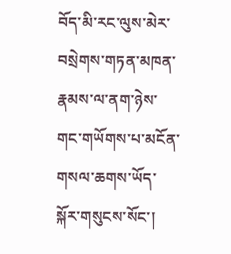བོད་མི་རང་ལུས་མེར་བསྲེགས་གཏན་མཁན་རྣམས་ལ་ནག་ཉེས་གང་གཡོགས་པ་མངོན་གསལ་ཆགས་ཡོད་སྐོར་གསུངས་སོང་།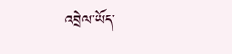འབྲེལ་ཡོད་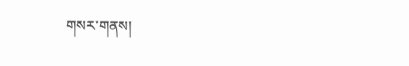གསར་གནས།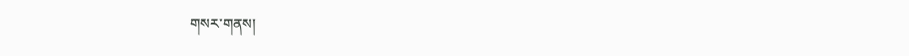གསར་གནས།